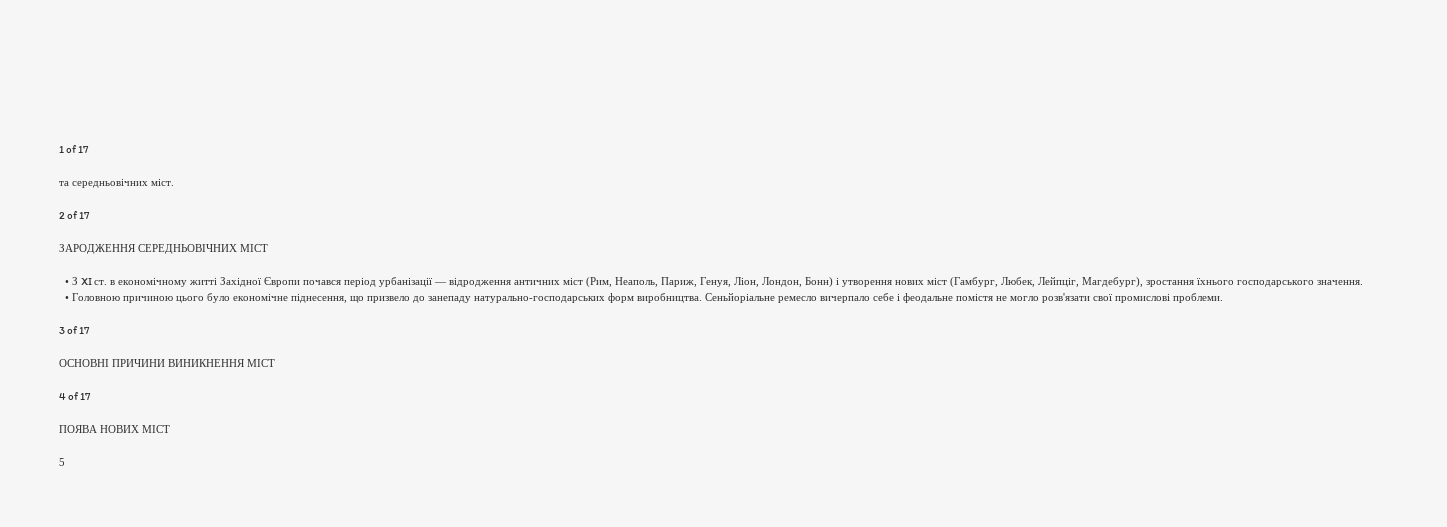1 of 17

та середньовічних міст.

2 of 17

ЗАРОДЖЕННЯ СЕРЕДНЬОВІЧНИХ МІСТ

  • З XI ст. в економічному житті Західної Європи почався період урбанізації — відродження античних міст (Рим, Неаполь, Париж, Генуя, Ліон, Лондон, Бонн) і утворення нових міст (Гамбург, Любек, Лейпціг, Магдебург), зростання їхнього господарського значення.
  • Головною причиною цього було економічне піднесення, що призвело до занепаду натурально-господарських форм виробництва. Сеньйоріальне ремесло вичерпало себе і феодальне помістя не могло розв'язати свої промислові проблеми.

3 of 17

ОСНОВНІ ПРИЧИНИ ВИНИКНЕННЯ МІСТ

4 of 17

ПОЯВА НОВИХ МІСТ

5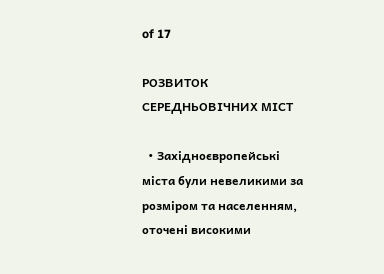of 17

РОЗВИТОК СЕРЕДНЬОВІЧНИХ МІСТ

  • Західноєвропейські міста були невеликими за розміром та населенням, оточені високими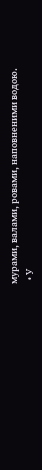мурами, валами, ровами, наповненими водою.
  • У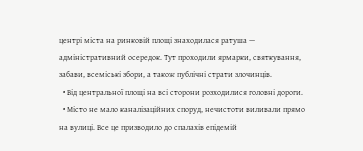центрі міста на ринковій площі знаходилася ратуша — адміністративний осередок. Тут проходили ярмарки, святкування, забави, всеміські збори, а також публічні страти злочинців.
  • Від центральної площі на всі сторони розходилися головні дороги.
  • Місто не мало каналізаційних споруд, нечистоти виливали прямо на вулиці. Все це призводило до спалахів епідемій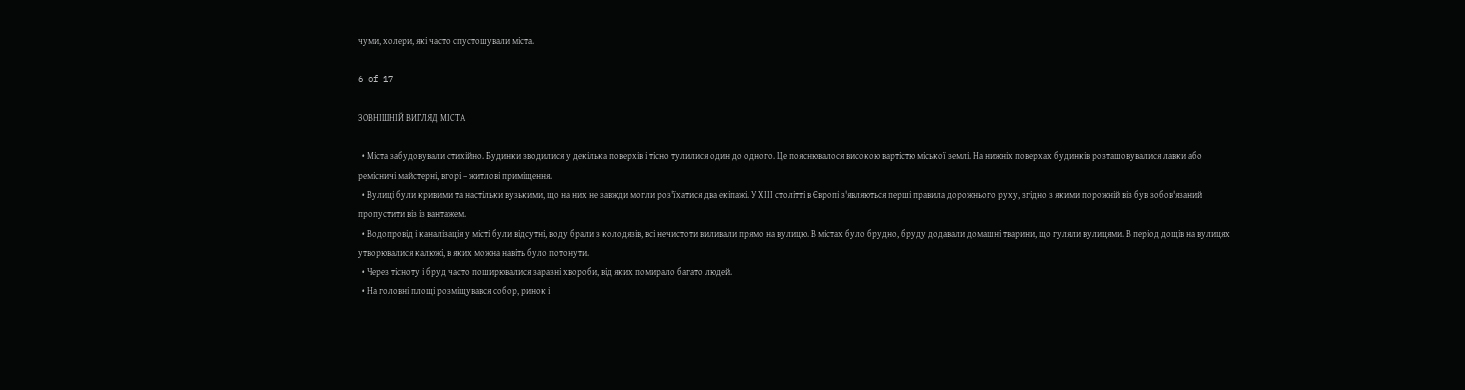чуми, холери, які часто спустошували міста.

6 of 17

ЗОВНІШНІЙ ВИГЛЯД МІСТА

  • Міста забудовували стихійно. Будинки зводилися у декілька поверхів і тісно тулилися один до одного. Це пояснювалося високою вартістю міської землі. На нижніх поверхах будинків розташовувалися лавки або ремісничі майстерні, вгорі – житлові приміщення.
  • Вулиці були кривими та настільки вузькими, що на них не завжди могли роз'їхатися два екіпажі. У ХІІІ столітті в Європі з'являються перші правила дорожнього руху, згідно з якими порожній віз був зобов'язаний пропустити віз із вантажем.
  • Водопровід і каналізація у місті були відсутні, воду брали з колодязів, всі нечистоти виливали прямо на вулицю. В містах було брудно, бруду додавали домашні тварини, що гуляли вулицями. В період дощів на вулицях утворювалися калюжі, в яких можна навіть було потонути.
  • Через тісноту і бруд часто поширювалися заразні хвороби, від яких помирало багато людей.
  • На головні площі розміщувався собор, ринок і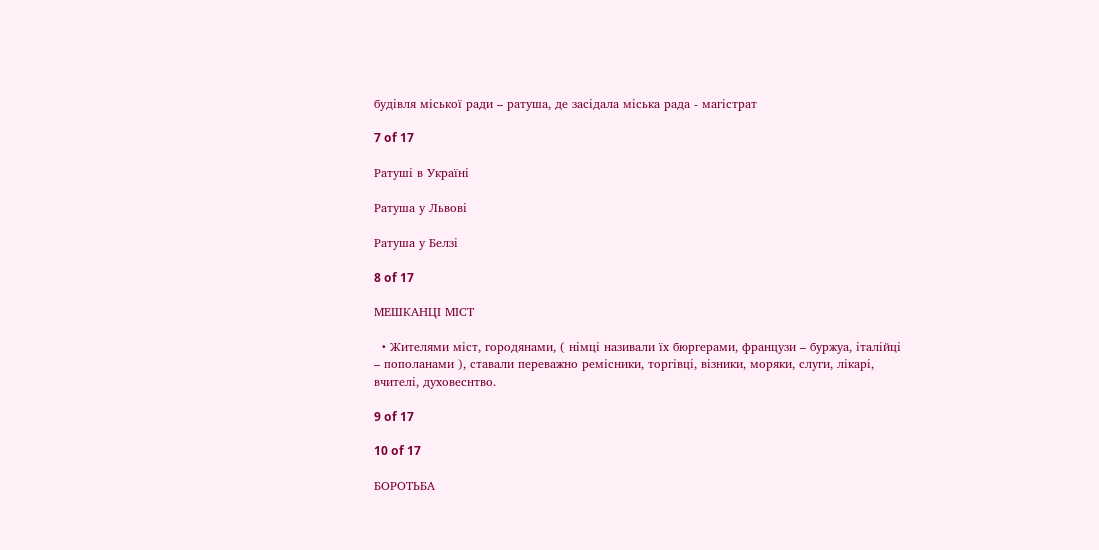будівля міської ради – ратуша, де засідала міська рада - магістрат

7 of 17

Ратуші в Україні

Ратуша у Львові

Ратуша у Белзі

8 of 17

МЕШКАНЦІ МІСТ

  • Жителями міст, городянами, ( німці називали їх бюргерами, французи – буржуа, італійці – пополанами ), ставали переважно ремісники, торгівці, візники, моряки, слуги, лікарі, вчителі, духовеснтво.

9 of 17

10 of 17

БОРОТЬБА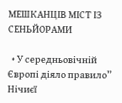МЕШКАНЦІВ МІСТ ІЗ СЕНЬЙОРАМИ

  • У середньовічній Європі діяло правило” Нічиєї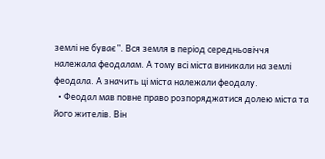землі не буває”. Вся земля в період середньовіччя належала феодалам. А тому всі міста виникали на землі феодала. А значить ці міста належали феодалу.
  • Феодал мав повне право розпоряджатися долею міста та його жителів. Він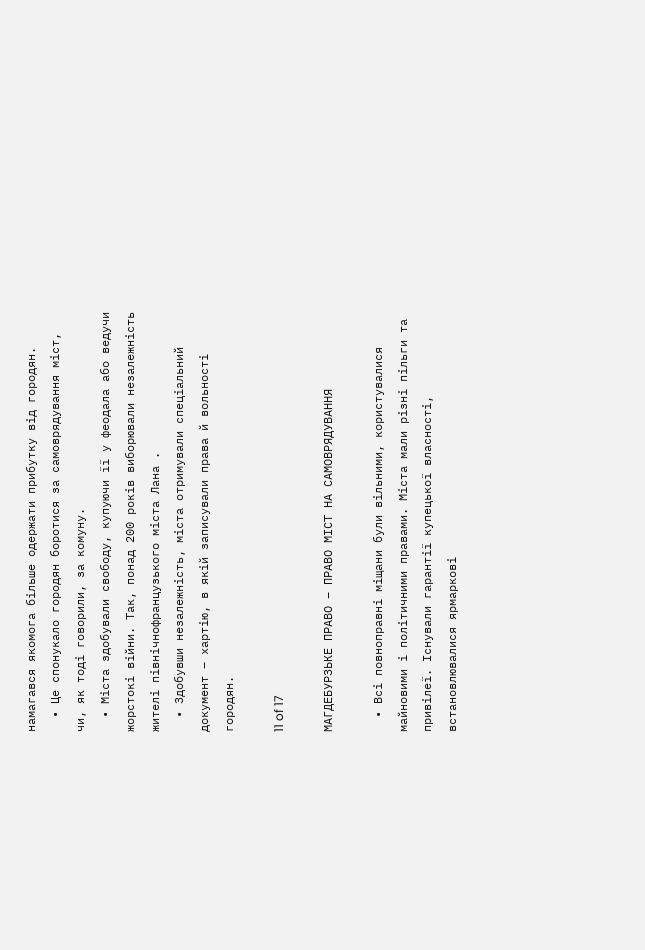намагався якомога більше одержати прибутку від городян.
  • Це спонукало городян боротися за самоврядування міст, чи, як тоді говорили, за комуну.
  • Міста здобували свободу, купуючи її у феодала або ведучи жорстокі війни. Так, понад 200 років виборювали незалежність жителі північнофранцузького міста Лана .
  • Здобувши незалежність, міста отримували спеціальний документ – хартію, в якій записували права й вольності городян.

11 of 17

МАГДЕБУРЗЬКЕ ПРАВО – ПРАВО МІСТ НА САМОВРЯДУВАННЯ

  • Всі повноправні міщани були вільними, користувалися майновими і політичними правами. Міста мали різні пільги та привілеї. Існували гарантії купецької власності, встановлювалися ярмаркові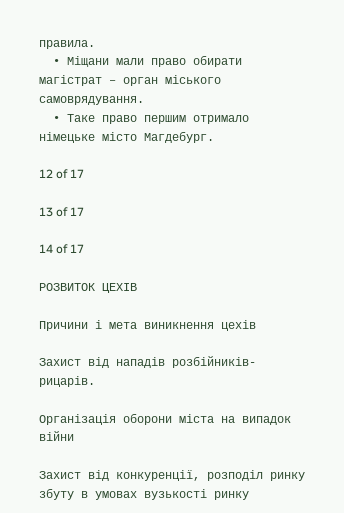правила.
  • Міщани мали право обирати магістрат – орган міського самоврядування.
  • Таке право першим отримало німецьке місто Магдебург.

12 of 17

13 of 17

14 of 17

РОЗВИТОК ЦЕХІВ

Причини і мета виникнення цехів

Захист від нападів розбійників-рицарів.

Організація оборони міста на випадок війни

Захист від конкуренції, розподіл ринку збуту в умовах вузькості ринку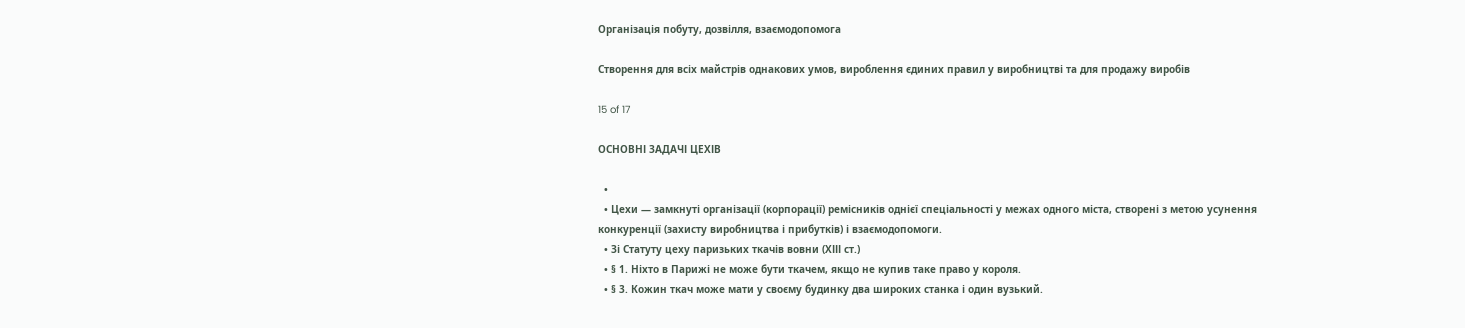Організація побуту, дозвілля, взаємодопомога

Створення для всіх майстрів однакових умов, вироблення єдиних правил у виробництві та для продажу виробів

15 of 17

ОСНОВНІ ЗАДАЧІ ЦЕХІВ

  •
  • Цехи — замкнуті організації (корпорації) ремісників однієї спеціальності у межах одного міста, створені з метою усунення конкуренції (захисту виробництва і прибутків) і взаємодопомоги.
  • Зі Статуту цеху паризьких ткачів вовни (ХІІІ ст.)
  • § 1. Ніхто в Парижі не може бути ткачем, якщо не купив таке право у короля.
  • § 3. Кожин ткач може мати у своєму будинку два широких станка і один вузький.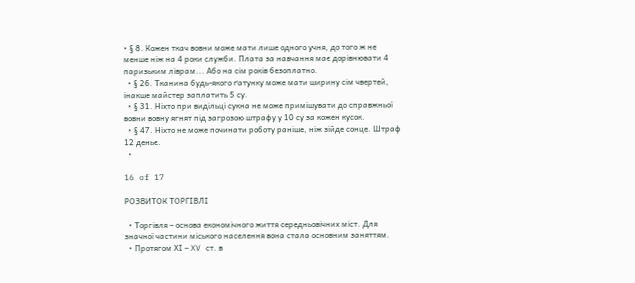• § 8. Кожен ткач вовни може мати лише одного учня, до того ж не менше ніж на 4 роки служби. Плата за навчання має дорівнювати 4 паризьким ліврам... Або на сім років безоплатно.
  • § 26. Тканина будь-якого ґатунку може мати ширину сім чвертей, інакше майстер заплатить 5 су.
  • § 31. Ніхто при видільці сукна не може примішувати до справжньої вовни вовну ягнят під загрозою штрафу у 10 су за кожен кусок.
  • § 47. Ніхто не може починати роботу раніше, ніж зійде сонце. Штраф 12 деньє.
  •

16 of 17

РОЗВИТОК ТОРГІВЛІ

  • Торгівля – основа економічного життя середньовічних міст. Для значної частини міського населення вона стала основним заняттям.
  • Протягом ХІ – XV ст. в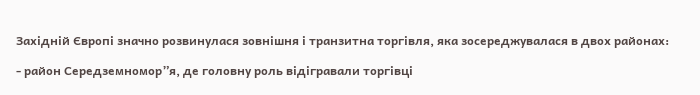Західній Європі значно розвинулася зовнішня і транзитна торгівля, яка зосереджувалася в двох районах:

- район Середземномор”я, де головну роль відігравали торгівці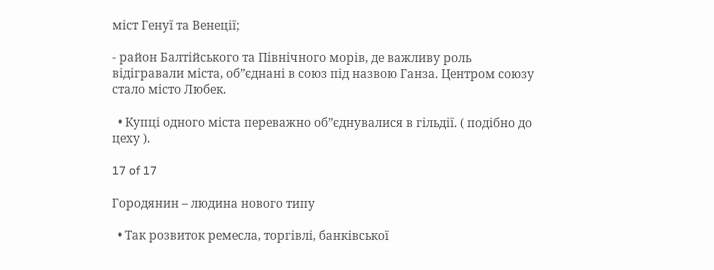міст Генуї та Венеції;

- район Балтійського та Північного морів, де важливу роль відігравали міста, об”єднані в союз під назвою Ганза. Центром союзу стало місто Любек.

  • Купці одного міста переважно об”єднувалися в гільдії. ( подібно до цеху ).

17 of 17

Городянин – людина нового типу

  • Так розвиток ремесла, торгівлі, банківської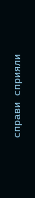справи сприяли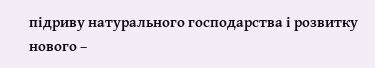підриву натурального господарства і розвитку нового –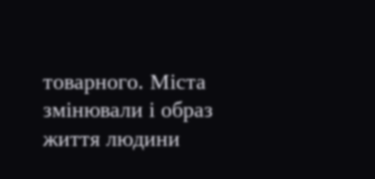товарного. Міста змінювали і образ життя людини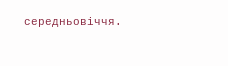середньовіччя.